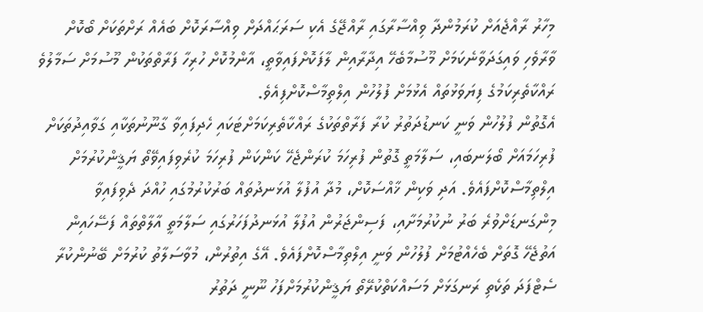މިހާރު ރާއްޖެއަށް ކުރަމުންދާ ވިއްސާރާގައި ރާއްޖޭގެ އެކި ސަރަޙައްދަށް ވިއްސާރަކޮށް ބައެއް ރަށްތަކަށް ބޯކޮށް ވާރާވެހި ވައިގަދަވާނެކަމަށް މޫސުމާބެހޭ އިދާރާއިން ލާފަކޮށްފައިވާތީ، އާންމުކޮށް ހުރިހާ ފަރާތްތަކުން މޫސުމަށް ސަމާލުވެ ރައްކާތެރިކަމުގެ ފިޔަވަޅުތައް އެޅުމަށް ފުލުހުން އިލްތިމާސްކޮށްފިއެވެ.
އެގޮތުން ފުލުހުން ވަނީ ކަނޑުދަތުރު ކުރާ ފަރާތްތަކުގެ ރައްކާތެރިކަމަށްޓަކައި ހެދިފައިވާ ގާނޫނުތަކާއި ގަވާއިދުތަކަށް ފުރިހަމައަށް ބޯލަނބައި، ސަލާމަތީ ގޮތުން ފުރިހަމަ ކުރަންޖެހޭ ކަންކަން ފުރިހަމަ ކުރެވިފައިވޭތޯ ޔަޤީންކުރުމަށް އިލްތިމާސްކޮށްފައެވެ. އަދި ވަކިން ޚާއްސަކޮށް، މުދާ އުފުލާ އުޅަނދުތައް ބަރުކުރުމުގައި ހުއްދަ ދެވިފައިވާ މިންގަނޑަށްވުރެ ބަރު ނުކުރުމަށާއި، ފަސިންޖަރުން އުފުލާ އުޅަނދުފަހަރުގައި ސަލާމަތީ އާލާތްތައް ފަސޭހައިން އަތުޖެހޭ ގޮތަށް ބެހެއްޓުމަށް ފުލުހުން ވަނީ އިލްތިމާސްކޮށްފައެވެ. އޭގެ އިތުރުން، މުވާސަލާތު ކުރުމަށް ބޭނުންކުރާ ސެޓްފަދަ ތަކެތި ރަނގަޅަށް މަސައްކަތްކުރޭތޯ ޔަޤީންކުރުމަށްފަހު ނޫނީ ދަތުރު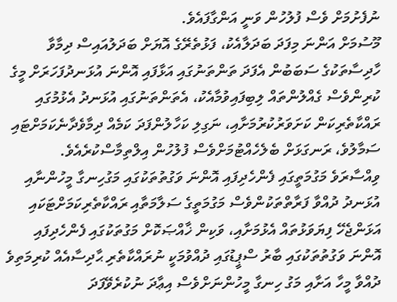ނުފެށުމަށް ވެސް ފުލުހުން ވަނީ އަންގާފައެވެ.
މޫސުމަށް އަންނަ މިފަދަ ބަދަލާއެކު، ފަޅުތެރޭގެ އޮޔަށް ބަދަލުއައިސް ދިމާވާ ހާދިސާތަކުގެ ސަބަބުން އެފަދަ ތަންތަނުގައި އަޅާފައި އޮންނަ އުޅަނދުފަހަރަށް މީގެ ކުރިންވެސް ގެއްލުންތައް ލިބިފައިވުމާއެކު، އެތަންތަނުގައި އުޅަނދު އެޅުމުގައި ރައްކާތެރިކަން ކަށަވަރުކުރުމަށާއި، ނަގިލި ކަހާލުންފަދަ ކަމެއް ދިމާވެދާނެކަމަށްޓައި ސަމާލުވެ، ރަނގަޅަށް ބެލެހެއްޓުމަށްވެސް ފުލުހުން އިލްތިމާސްކުރެއެވެ.
ވިއްސާރަވެ މަގުމަތީގައި ފެންހެދިފައި އޮންނަ ވަގުތުތަކުގައި މަގުހިނގާ މީހުންނާއި އުޅަނދު ދުއްވާ ފަރާތްތަކުންވެސް މަގުމަތީގެ ސަލާމަތާއި ރައްކާތެރިކަމަށްޓަކައި އަޅަންޖެހޭ ފިޔަވަޅުތައް އެޅުމަށާއި، ވަކިން ޚާއްޞަކޮށް މަގުތަކުގައި ފެންހެދިފައި އޮންނަ ވަގުތުތަކުގައި ބާރު ސްޕީޑުގައި ދުއްވުމަކީ ނުރައްކާތެރި ޙާދިސާއެއް ކުރިމަތިވެ ދުއްވާ މީހާ އަށާއި މަގު ހިނގާ މީހުންނަށްވެސް އިޢާދަ ނުކުރެވޭފަދަ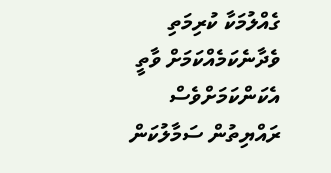ގެއްލުމަކާ ކުރިމަތި ވެދާނެކަމެއްކަމަށް ވާތީ އެކަންކަމަށްވެސް ރައްޔިތުން ސަމާލުކަން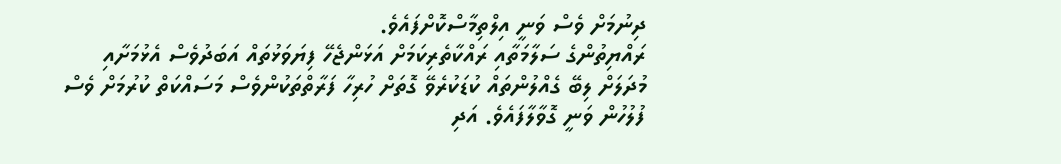ދިނުމަށް ވެސް ވަނީ އިލްތިމާސްކޮށްފައެވެ.
ރައްޔިތުންގެ ސަލާމަތާއި ރައްކާތެރިކަމަށް އަޅަންޖެހޭ ފިޔަވަޅުތައް އަބަދުވެސް އެޅުމަށާއި މުދަލަށް ލިބޭ ގެއްލުންތައް ކުޑަކުރެވޭ ގޮތަށް ހުރިހާ ފަރާތްތަކުންވެސް މަސައްކަތް ކުރުމަށް ވެސް ފުލުހުން ވަނީ ގޮވާލާފައެވެ. އަދި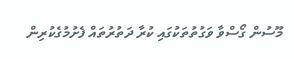މޫސުން ގޯސްވާ ވަގުތުތަކުގައި ކުރާ ދަތުރުތައް ފެށުމުގެކުރިން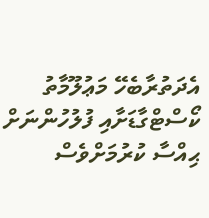އެދަތުރާބެހޭ މަޢުލޫމާތު ކޯސްޓްގާޑަށާއި ފުލުހުންނަށް ޙިއްސާ ކުރުމަށްވެސް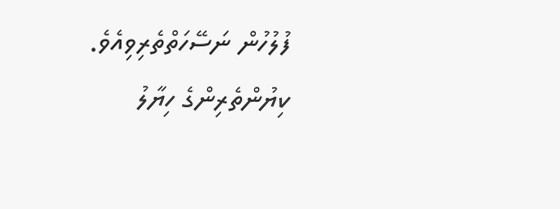ފުލުހުން ނަސޭހަތްތެރިވިއެވެ.
ކިޔުންތެރިންގެ ހިޔާލު